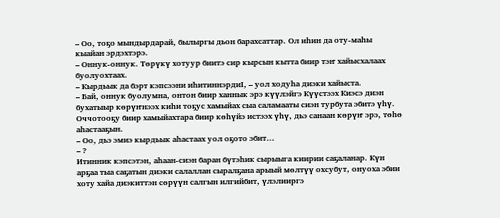– Оо, тоҕо мындырдарай, былыргы дьон барахсаттар. Ол иһин да оту-маһы кыайан эрдэхтэрэ.
– Оннук-оннук. Төрүкү хотуур биитэ сир кырсын кытта биир тэҥ хайысхалаах буолуохтаах.
– Кырдьык да бэрт кэпсээни иһитиннэрдиІ, – уол ходуһа диэки хайыста.
– Бай, оннук буолумна, онтон биир ханнык эрэ күүлэйгэ Күүстээх Киэсэ диэн бухатыыр көрүҥнээх киһи тоҕус хамыйах сыа саламааты сиэн турбута эбитэ үһү. Оччотооҕу биир хамыйахтара биир көһүйэ истээх үһү, дьэ санаан көрүҥ эрэ, төһө аһастааҕын.
– Оо, дьэ эмиэ кырдьык аһастаах уол оҕото эбит…
– ?
Итинник кэпсэтэн, аһаан-сиэн баран бүтэһик сырыыга киирии саҕаланар. Күн арҕаа тыа саҕатын диэки салаллан сыралҕана арыый мөлтүү охсубут, онуоха эбии хоту хайа диэкиттэн сөрүүн салгын илгийбит, үлэлииргэ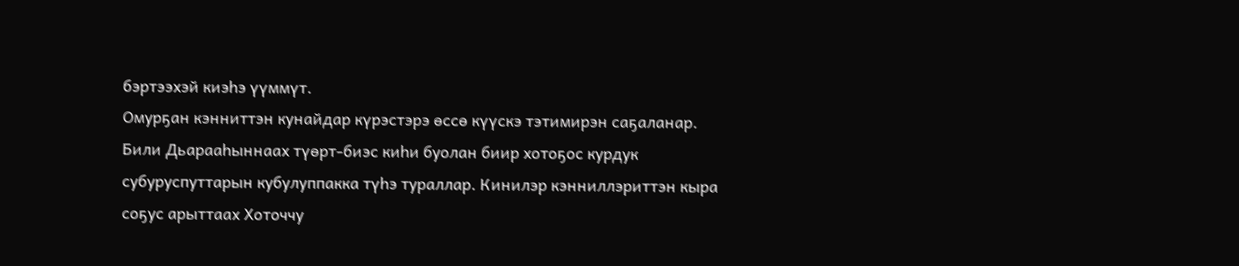бэртээхэй киэһэ үүммүт.
Омурҕан кэнниттэн кунайдар күрэстэрэ өссө күүскэ тэтимирэн саҕаланар. Били Дьарааһыннаах түөрт-биэс киһи буолан биир хотоҕос курдук субуруспуттарын кубулуппакка түһэ тураллар. Кинилэр кэнниллэриттэн кыра соҕус арыттаах Хоточчу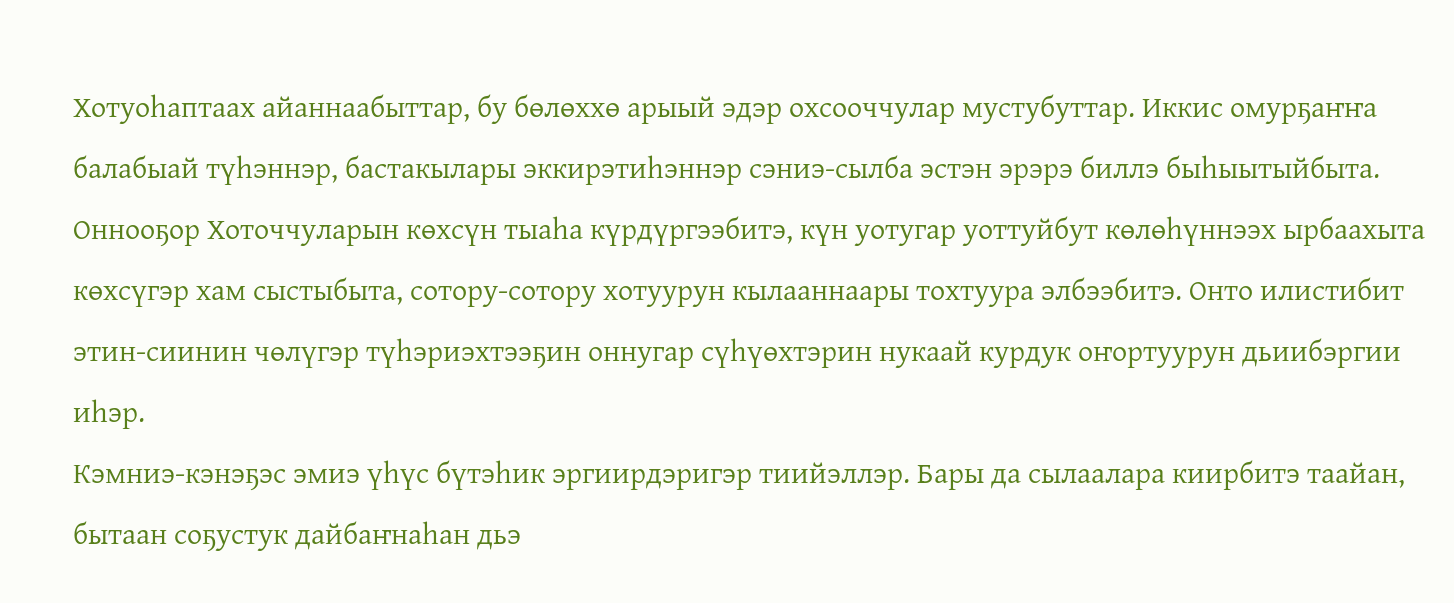Хотуоһаптаах айаннаабыттар, бу бөлөххө арыый эдэр охсооччулар мустубуттар. Иккис омурҕаҥҥа балабыай түһэннэр, бастакылары эккирэтиһэннэр сэниэ-сылба эстэн эрэрэ биллэ быһыытыйбыта. Оннооҕор Хоточчуларын көхсүн тыаһа күрдүргээбитэ, күн уотугар уоттуйбут көлөһүннээх ырбаахыта көхсүгэр хам сыстыбыта, сотору-сотору хотуурун кылааннаары тохтуура элбээбитэ. Онто илистибит этин-сиинин чөлүгэр түһэриэхтээҕин оннугар сүһүөхтэрин нукаай курдук оҥортуурун дьиибэргии иһэр.
Кэмниэ-кэнэҕэс эмиэ үһүс бүтэһик эргиирдэригэр тиийэллэр. Бары да сылаалара киирбитэ таайан, бытаан соҕустук дайбаҥнаһан дьэ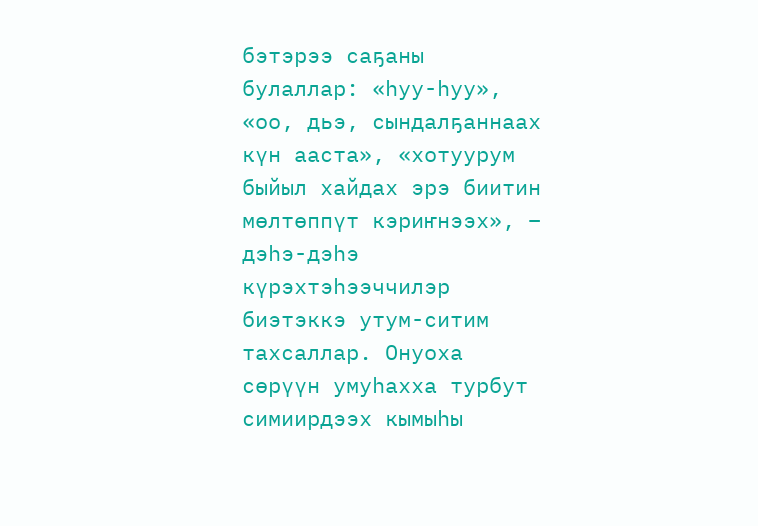бэтэрээ саҕаны булаллар: «һуу-һуу», «оо, дьэ, сындалҕаннаах күн ааста», «хотуурум быйыл хайдах эрэ биитин мөлтөппүт кэриҥнээх», – дэһэ-дэһэ күрэхтэһээччилэр биэтэккэ утум-ситим тахсаллар. Онуоха сөрүүн умуһахха турбут симиирдээх кымыһы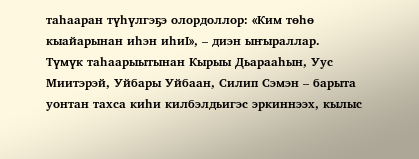таһааран түһүлгэҕэ олордоллор: «Ким төһө кыайарынан иһэн иһиІ», – диэн ыҥыраллар.
Түмүк таһаарыытынан Кырыы Дьарааһын, Уус Миитэрэй, Уйбары Уйбаан, Силип Сэмэн – барыта уонтан тахса киһи килбэлдьигэс эркиннээх, кылыс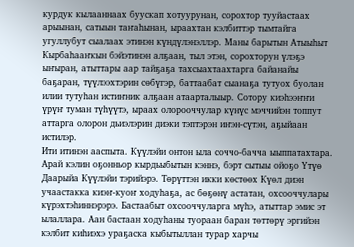курдук кылааннаах буускап хотуурунан, сорохтор тууйастаах арыынан, сатыын таҥаһынан, ыраахтан кэлбиттэр тымтайга угуллубут сыалаах этинэн күндүлэнэллэр. Маны барытын Атыыһыт Кырбаһааҥкын бэйэтинэн алҕаан, тыл этэн, сорохторун үлэҕэ ыҥыран, атыттары аар тайҕаҕа тахсыахтаахтарга байанайы баҕаран, түүлээхтэрин сөбүгэр, баттаабат сыанаҕа тутуох буолан илии тутуһан истиҥник алҕаан атаарталыыр. Сотору киэһээҥҥи үрүҥ туман түһүүтэ, ыраах олорооччулар күнүс мэччийэн топпут аттарга олорон дьиэлэрин диэки тэптэрэн иҥэн-сүтэн, аҕыйаан истилэр.
Ити итинэн ааспыта. Күүлэйи онтон ыла соччо-бачча ыыппатахтара. Арай кэлин оҕонньор кырдьыбытын кэннэ, бэрт сытыы ойоҕо Үтүө Даарыйа Күүлэйи тэрийэрэ. Төрүттэн икки көстөөх Күөл диэн учаастакка киэҥ-куоҥ ходуһаҕа, ас бөҕөнү астатан, охсооччулары күрэхтэһиннэрэрэ. Бастаабыт охсооччуларга мүһэ, атыттар эмис эт ылаллара. Аан бастаан ходуһаны туораан баран төттөрү эргийэн кэлбит киһиэхэ ураҕаска кыбытыллан турар харчы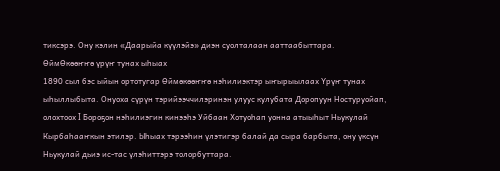тиксэрэ. Ону кэлин «Даарыйа күүлэйэ» диэн суолталаан ааттаабыттара.
ӨймӨкөөҥҥө үрүҥ тунах ыһыах
1890 сыл бэс ыйын ортотугар Өймөкөөҥҥө нэhилиэктэр ыҥырыылаах Үрүҥ тунах ыhыллыбыта. Онуоха сүрүн тэрийээччилэринэн улуус кулубата Доропуун Ностуруойап, олохтоох I Бороҕон нэhилиэгин кинээhэ Уйбаан Хотуоhап уонна атыыhыт Ньукулай Кырбаhааҥкын этилэр. Ыhыах тэрээhин үлэтигэр балай да сыра барбыта, ону үксүн Ньукулай дьиэ ис-тас үлэhиттэрэ толорбуттара.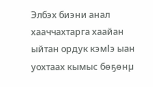Элбэх биэни анал хааччахтарга хаайан ыйтан ордук кэмІэ ыан уохтаах кымыс бөҕөнµ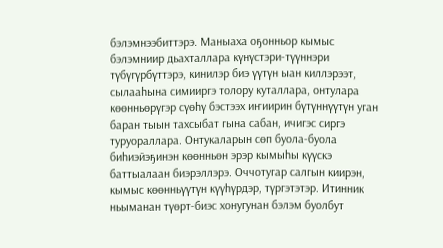бэлэмнээбиттэрэ. Маныаха оҕонньор кымыс бэлэмниир дьахталлара күнүстэри-түүннэри түбүгүрбүттэрэ, кинилэр биэ үүтүн ыан киллэрээт, сылааhына симииргэ толору куталлара, онтулара көөнньөрүгэр сүөhү бэстээх иҥиирин бүтүннүүтүн уган баран тыын тахсыбат гына сабан, ичигэс сиргэ туруораллара. Онтукаларын сөп буола-буола биhиэйэҕинэн көөнньөн эрэр кымыhы күүскэ баттыалаан биэрэллэрэ. Оччотугар салгын киирэн, кымыс көөнньүүтүн күүhүрдэр, түргэтэтэр. Итинник ньыманан түөрт-биэс хонугунан бэлэм буолбут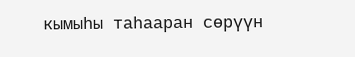кымыhы таhааран сөрүүн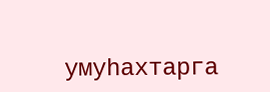умуhахтарга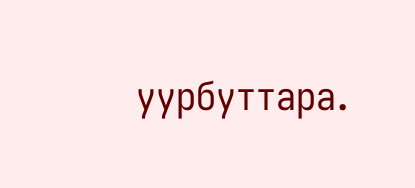уурбуттара.